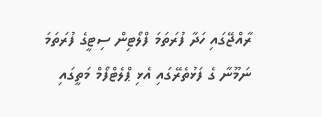ރާއްޖޭގައި ހަދާ ފުރަތަމަ ފްލޯޓިން ސިޓީގެ ފުރަތަމަ ނަމޫނާ ގެ ފަޅުތެރޭގައި އެޅި ޕްލެޓްފޯމް މަތީގައި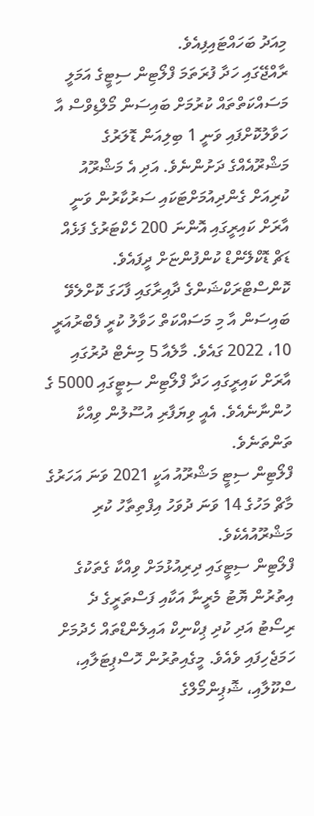މިއަދު ބަހައްޓައިފިއެވެ.
ރާއްޖޭގައި ހަދާ ފުރަތަމަ ފްލޯޓިން ސިޓީގެ އަމަލީ މަސައްކަތްތައް ކުރުމަށް ބައިސަން މޯލްޑިވްސް އާ ހަވާލުކޮށްފައި ވަނީ 1 ބިލިއަން ޑޮލަރުގެ މަޝްރޫއެއްގެ ދަށުންނެވެ. އަދި އެ މަޝްރޫއު ކުރިއަށް ގެންދިއުމަށްޓަކައި ސަރުކާރުން ވަނީ އާރަށް ކައިރީގައި އޮންނަ 200 ހެކްޓަރުގެ ފަޅެއް ޑަޗް ޑޮކްލޭންޑް ކުންފުންޏަށް ދީފައެވެ.
ކޮންސްޓްރަކްޝަންގެ ދާއިރާގައި ފާހަގަ ކޮށްލެވޭ ބައިސަން އާ މި މަސައްކަތް ހަވާލު ކުރީ ފެބްރުއަރީ 10، 2022 ގައެވެ. މާލެއާ 5 މިނެޓް ދުރުގައި އާރަށް ކައިރީގައި ހަދާ ފްލޯޓިން ސިޓީގައި 5000 ގެ ހުންނާނެއެވެ. އެއީ ވިޔަފާރި އުސޫލުން ވިއްކާ ތަންތަނެވެ.
ފްލޯޓިން ސިޓީ މަޝްރޫއު އަކީ 2021 ވަނަ އަހަރުގެ މާޗް މަހުގެ 14 ވަނަ ދުވަހު އިފްތިތާހު ކުރި މަޝްރޫއުއެކެވެ.
ފްލޯޓިން ސިޓީގައި ދިރިއުޅުމަށް ވިއްކާ ގެތަކުގެ އިތުރުން ޔޮޓު މެރީނާ އަކާއި ފަސްތަރީގެ ދެ ރިސޯޓު އަދި ކުދި ޕިކްނިކް އައިލެންޑްތައް ހެދުމަށް ހަމަޖެހިފައި ވެއެވެ. މީގެއިތުރުން ހޮސްޕިޓަލާއި، ސްކޫލާއި، ޝޮޕިންމޯލްގެ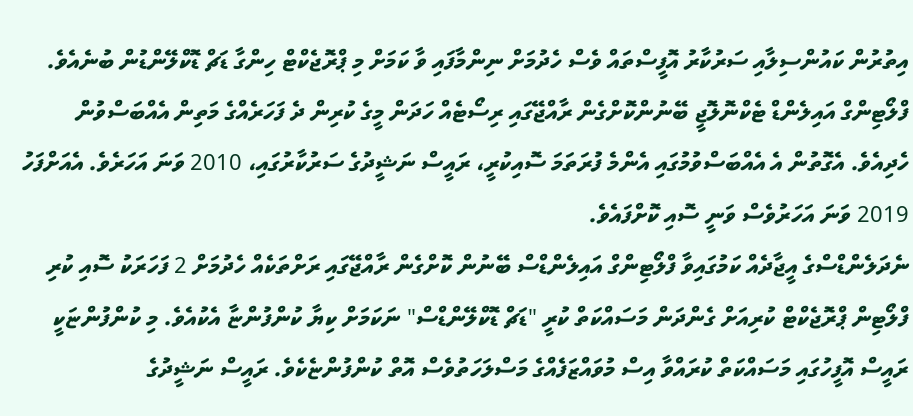އިތުރުން ކައުންސިލާއި ސަރުކާރު އޮފީސްތައް ވެސް ހެދުމަށް ނިންމާފައި ވާ ކަމަށް މި ޕްރޮޖެކްޓް ހިންގާ ޑަޗް ޑޮކްލޭންޑުން ބުނެއެވެ.
ފްލޯޓިންގް އައިލެންޑް ޓެކްނޮލޮޖީ ބޭނުންކޮށްގެން ރާއްޖޭގައި ރިސޯޓެއް ހަދަން މީގެ ކުރިން ދެ ފަހަރެއްގެ މަތިން އެއްބަސްވުން ހެދިއެވެ. އެގޮތުން އެ އެއްބަސްވުމުގައި އެންމެ ފުރަތަމަ ސޮއިކުރީ، ރައީސް ނަޝީދުގެ ސަރުކާރުގައި، 2010 ވަނަ އަހަރެވެ. އެއަށްފަހު 2019 ވަނަ އަހަރުވެސް ވަނީ ސޮއި ކޮށްފައެވެ.
ނެދަލެންޑްސްގެ އީޖާދެއް ކަމުގައިވާ ފްލޯޓިންގް އައިލެންޑްސް ބޭނުން ކޮށްގެން ރާއްޖޭގައި ރަށްތަކެއް ހެދުމަށް 2 ފަހަރަކު ސޮއި ކުރި ފްލޯޓިން ޕްރޮޖެކްޓް ކުރިއަށް ގެންދަން މަސައްކަތް ކުރީ "ޑަޗް ޑޮކްލޭންޑްސް" ނަކަމަށް ކިޔާ ކުންފުންޏާ އެކުއެވެ. މި ކުންފުންޏަކީ ރައީސް އޮފީހުގައި މަސައްކަތް ކުރައްވާ އިސް މުވައްޒަފެއްގެ މަސްލަހަތުވެސް އޮތް ކުންފުންޏެކެވެ. ރައީސް ނަޝީދުގެ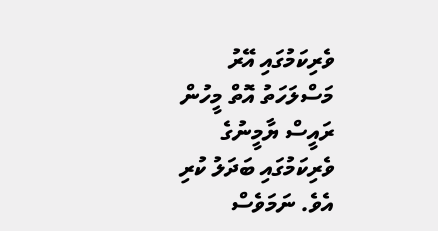ވެރިކަމުގައި އޭރު މަސްލަހަތު އޮތް މީހުން ރައީސް ޔާމީނުގެ ވެރިކަމުގައި ބަދަލު ކުރި އެވެ. ނަމަވެސް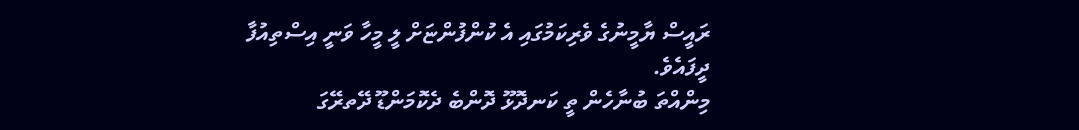ރައީސް ޔާމީނުގެ ވެރިކަމުގައި އެ ކުންފުންޏަށް ލީ މީހާ ވަނީ އިސްތިއުފާ ދީފައެވެ.
މިންއްތަ ބުނާހެން ތީ ކަނދޮޅޫ ދޮންބެ ދެކޮމަންޑޫ ދޭތރޭގަ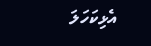އެޅިކަހަލަ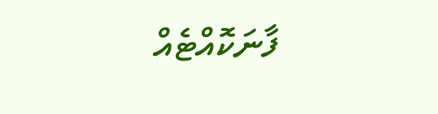ފާނަކޮއްޓެއް